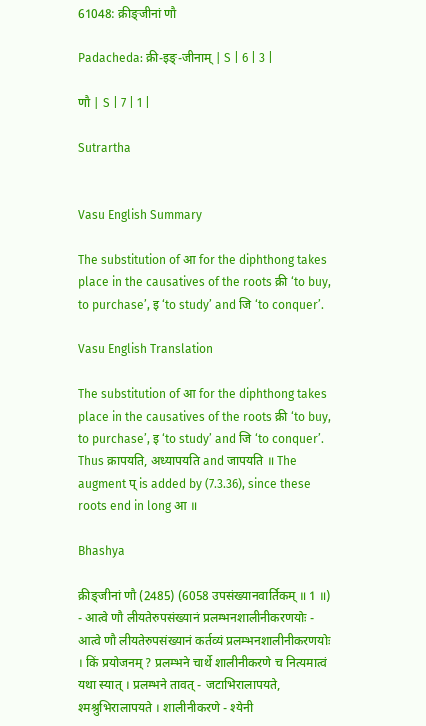61048: क्रीङ्जीनां णौ

Padacheda: क्री-इङ्-जीनाम् | S | 6 | 3 |

णौ | S | 7 | 1 |

Sutrartha


Vasu English Summary

The substitution of आ for the diphthong takes place in the causatives of the roots क्री ‘to buy, to purchase’, इ ‘to study’ and जि ‘to conquer’.

Vasu English Translation

The substitution of आ for the diphthong takes place in the causatives of the roots क्री ‘to buy, to purchase’, इ ‘to study’ and जि ‘to conquer’. Thus क्रापयति, अध्यापयति and जापयति ॥ The augment प् is added by (7.3.36), since these roots end in long आ ॥

Bhashya

क्रीङ्जीनां णौ (2485) (6058 उपसंख्यानवार्तिकम् ॥ 1 ॥) - आत्वे णौ लीयतेरुपसंख्यानं प्रलम्भनशालीनीकरणयोः - आत्वे णौ लीयतेरुपसंख्यानं कर्तव्यं प्रलम्भनशालीनीकरणयोः । किं प्रयोजनम् ? प्रलम्भने चार्थे शालीनीकरणे च नित्यमात्वं यथा स्यात् । प्रलम्भने तावत् - जटाभिरालापयते, श्मश्रुभिरालापयते । शालीनीकरणे - श्येनी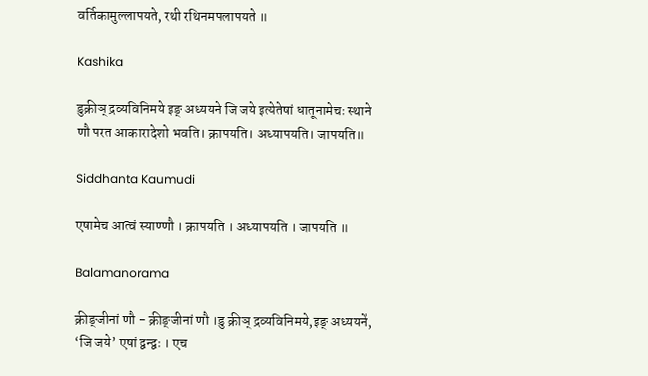वर्तिकामुल्लापयते, रथी रथिनमपलापयते ॥

Kashika

डुक्रीञ् द्रव्यविनिमये इङ् अध्ययने जि जये इत्येतेषां धातूनामेचः स्थाने णौ परत आकारादेशो भवति। क्रापयति। अध्यापयति। जापयति॥

Siddhanta Kaumudi

एषामेच आत्वं स्याण्णौ । क्रापयति । अध्यापयति । जापयति ॥

Balamanorama

क्रीङ्जीनां णौ - क्रीङ्जीनां णौ ।डु क्रीञ् द्रव्यविनिमये,इङ् अध्ययने॑, ‘जि जये’ एषां द्वन्द्वः । एच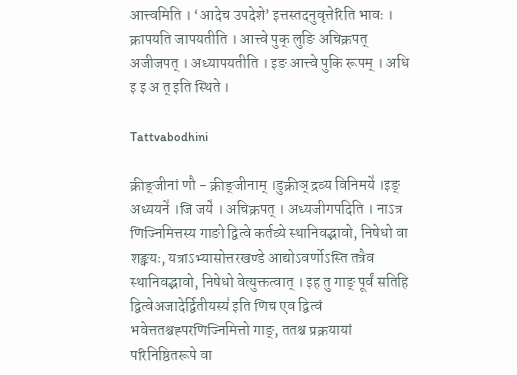आत्त्वमिति । ‘आदेच उपदेशे’ इत्तस्तदनुवृत्तेरिति भावः । क्रापयति जापयतीति । आत्त्वे पुक् लुङि अचिक्रपत् अजीजपत् । अध्यापयतीति । इङ आत्त्वे पुकि रूपम् । अधि इ इ अ त् इति स्थिते ।

Tattvabodhini

क्रीङ्जीनां णौ - क्रीङ्जीनाम् ।डुक्रीञ् द्रव्य विनिमये॑ ।इङ् अध्ययने॑ ।जि जये॑ । अचिक्रपत् । अध्यजीगपदिति । नाऽत्र णिज्निमित्तस्य गाङो द्वित्वे कर्तव्ये स्थानिवद्भावो, निषेधो वा शङ्क्यः, यत्राऽभ्यासोत्तरखण्डे आद्योऽवर्णोऽस्ति तत्रैव स्थानिवद्भावो, निषेधो वेत्युक्तत्वात् । इह तु गाङ् पूर्वं सतिहि द्वित्वेअजादेर्द्वितीयस्य॑ इति णिच एव द्वित्वं भवेत्ततश्चह्परणिज्निमित्तो गाङ्, ततश्च प्रक्रयायां परिनिष्ठितरूपे वा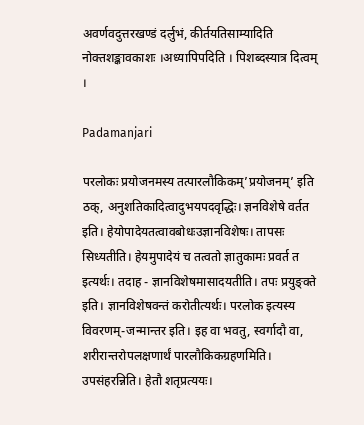अवर्णवदुत्तरखण्डं दर्लुभं, कीर्तयतिसाम्यादिति नोक्तशङ्कावकाशः ।अध्यापिपदिति । पिशब्दस्यात्र दित्वम् ।

Padamanjari

परलोकः प्रयोजनमस्य तत्पारलौकिकम्’प्रयोजनम्’ इति ठक्, अनुशतिकादित्वादुभयपदवृद्धिः। ज्ञनविशेषे वर्तत इति। हेयोपादेयतत्वावबोधःउज्ञानविशेषः। तापसः सिध्यतीति। हेयमुपादेयं च तत्वतो ज्ञातुकामः प्रवर्त त इत्यर्थः। तदाह - ज्ञानविशेषमासादयतीति। तपः प्रयुङ्क्ते इति। ज्ञानविशेषवन्तं करोतीत्यर्थः। परलोक इत्यस्य विवरणम्-जन्मान्तर इति। इह वा भवतु, स्वर्गादौ वा, शरीरान्तरोपलक्षणार्थं पारलौकिकग्रहणमिति। उपसंहरन्निति। हेतौ शतृप्रत्ययः।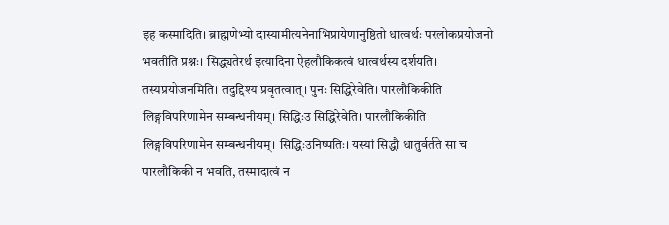इह कस्मादिति। ब्राह्मणेभ्यो दास्यामीत्यनेनाभिप्रायेणानुष्ठितो धात्वर्थः परलोकप्रयोजनो भवतीति प्रश्नः। सिद्ध्यतेरर्थ इत्यादिना ऐहलौकिकत्वं धात्वर्थस्य दर्शयति। तस्यप्रयोजनमिति। तदुद्दिश्य प्रवृतत्वात्। पुनः सिद्धिरेवेति। पारलौकिकीति लिङ्गविपरिणामेन सम्बन्धनीयम्। सिद्धिःउ सिद्धिरेवेति। पारलौकिकीति लिङ्गविपरिणामेन सम्बन्धनीयम्। सिद्धिःउनिष्पतिः। यस्यां सिद्धौ धातुर्वर्तते सा च पारलौकिकी न भवति, तस्मादात्वं न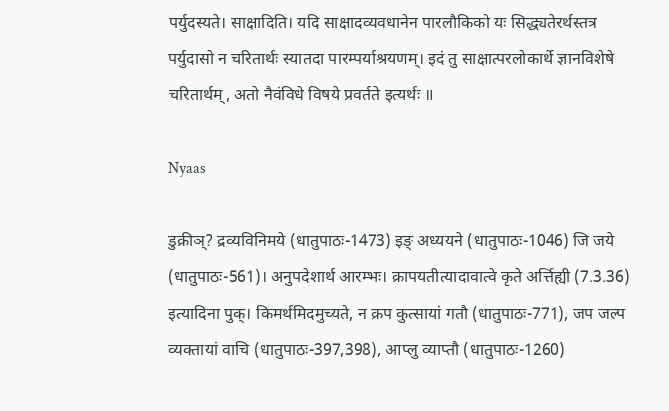पर्युदस्यते। साक्षादिति। यदि साक्षादव्यवधानेन पारलौकिको यः सिद्ध्यतेरर्थस्तत्र पर्युदासो न चरितार्थः स्यातदा पारम्पर्याश्रयणम्। इदं तु साक्षात्परलोकार्थे ज्ञानविशेषे चरितार्थम्, अतो नैवंविधे विषये प्रवर्तते इत्यर्थः ॥

Nyaas

डुक्रीञ्? द्रव्यविनिमये (धातुपाठः-1473) इङ् अध्ययने (धातुपाठः-1046) जि जये (धातुपाठः-561)। अनुपदेशार्थ आरम्भः। क्रापयतीत्यादावात्वे कृते अर्त्तिह्यी (7.3.36) इत्यादिना पुक्। किमर्थमिदमुच्यते, न क्रप कुत्सायां गतौ (धातुपाठः-771), जप जल्प व्यक्तायां वाचि (धातुपाठः-397,398), आप्लु व्याप्तौ (धातुपाठः-1260)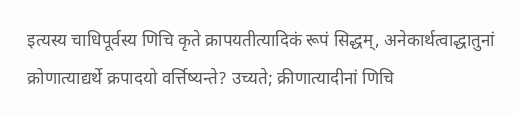इत्यस्य चाधिपूर्वस्य णिचि कृते क्रापयतीत्यादिकं रूपं सिद्धम्, अनेकार्थत्वाद्धातुनां क्रोणात्याद्यर्थे क्रपादयो वर्त्तिष्यन्ते? उच्यते; क्रीणात्यादीनां णिचि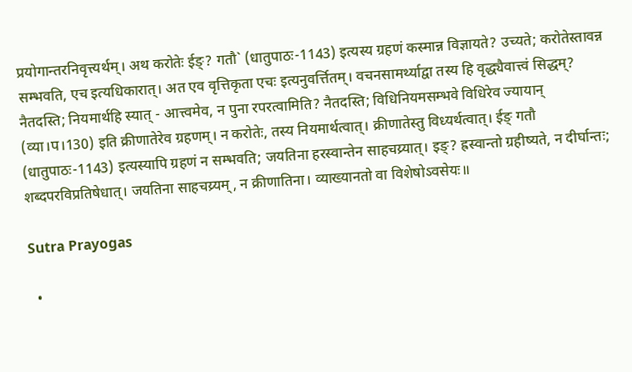प्रयोगान्तरनिवृत्त्यर्थम्। अथ करोतेः ईङ्? गतौ` (धातुपाठः-1143) इत्यस्य ग्रहणं कस्मान्न विज्ञायते? उच्यते; करोतेस्तावन्न सम्भवति, एच इत्यधिकारात्। अत एव वृत्तिकृता एचः इत्यनुवर्त्तितम्। वचनसामर्थ्याद्वा तस्य हि वृद्ध्यैवात्त्वं सिद्धम्? नैतदस्ति; नियमार्थहि स्यात् - आत्त्वमेव, न पुना रपरत्वामिति? नैतदस्ति; विधिनियमसम्भवे विधिरेव ज्यायान् (व्या।प।130) इति क्रीणातेरेव ग्रहणम्। न करोतेः, तस्य नियमार्थत्वात्। क्रीणातेस्तु विध्यर्थत्वात्। ईङ् गतौ (धातुपाठः-1143) इत्यस्यापि ग्रहणं न सम्भवति; जयतिना हरस्वान्तेन साहचय्र्यात्। इङ्? ह्रस्वान्तो ग्रहीष्यते, न दीर्घान्तः; शब्दपरविप्रतिषेधात्। जयतिना साहचय्र्यम्, न क्रीणातिना। व्याख्यानतो वा विशेषोऽवसेयः॥

Sutra Prayogas

  •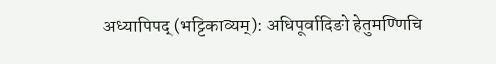अध्यापिपद् (भट्टिकाव्यम्): अधिपूर्वादिङो हेतुमण्णिचि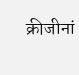क्रीजीनां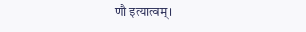णौ इत्यात्वम्।